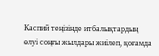Каспий теңізінде итбалықтардың өлуі соңғы жылдары жиілеп, қоғамда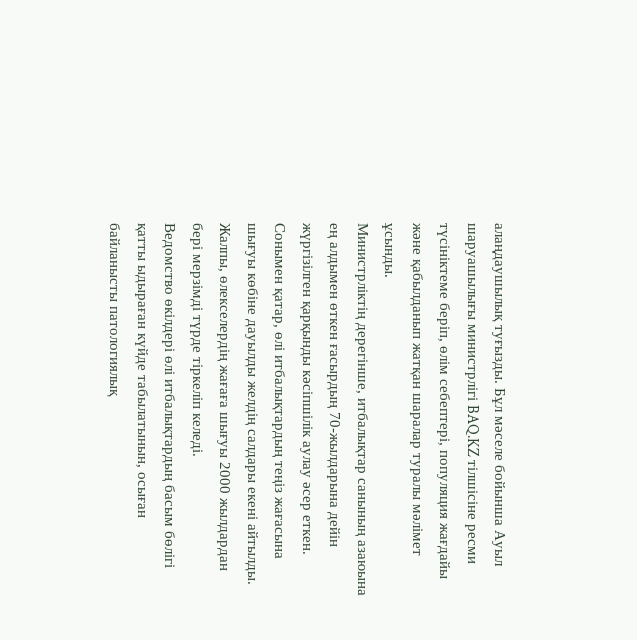алаңдаушылық туғызды. Бұл мәселе бойынша Ауыл шаруашылығы министрлігі BAQ.KZ тілшісіне ресми түсініктеме беріп, өлім себептері, популяция жағдайы және қабылданып жатқан шаралар туралы мәлімет ұсынды.
Министрліктің дерегінше, итбалықтар санының азаюына ең алдымен өткен ғасырдың 70-жылдарына дейін жүргізілген қарқынды кәсіпшілік аулау әсер еткен.
Сонымен қатар, өлі итбалықтардың теңіз жағасына шығуы көбіне дауылды желдің салдары екені айтылды. Жалпы, өлекселердің жағаға шығуы 2000 жылдардан бері мерзімді түрде тіркеліп келеді.
Ведомство өкілдері өлі итбалықтардың басым бөлігі қатты ыдыраған күйде табылатынын, осыған байланысты патологиялық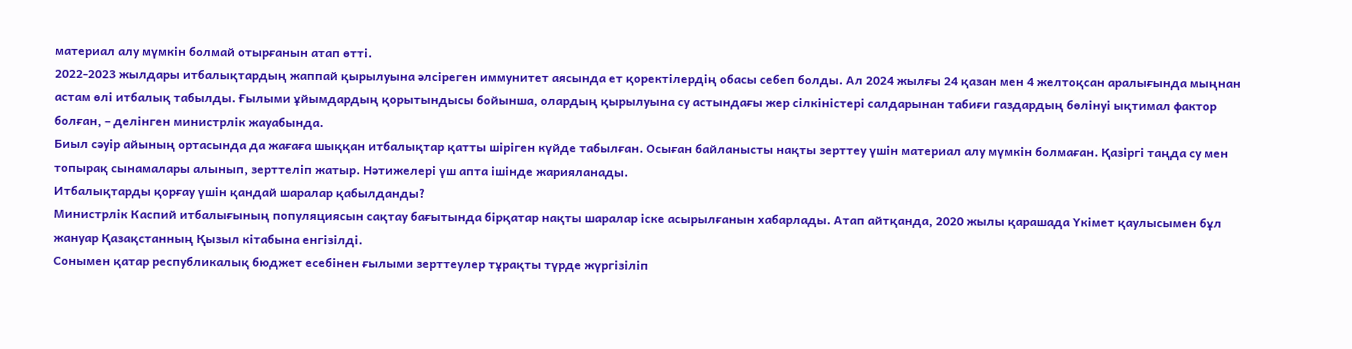материал алу мүмкін болмай отырғанын атап өтті.
2022-2023 жылдары итбалықтардың жаппай қырылуына әлсіреген иммунитет аясында ет қоректілердің обасы себеп болды. Ал 2024 жылғы 24 қазан мен 4 желтоқсан аралығында мыңнан астам өлі итбалық табылды. Ғылыми ұйымдардың қорытындысы бойынша, олардың қырылуына су астындағы жер сілкіністері салдарынан табиғи газдардың бөлінуі ықтимал фактор болған, – делінген министрлік жауабында.
Биыл сәуір айының ортасында да жағаға шыққан итбалықтар қатты шіріген күйде табылған. Осыған байланысты нақты зерттеу үшін материал алу мүмкін болмаған. Қазіргі таңда су мен топырақ сынамалары алынып, зерттеліп жатыр. Нәтижелері үш апта ішінде жарияланады.
Итбалықтарды қорғау үшін қандай шаралар қабылданды?
Министрлік Каспий итбалығының популяциясын сақтау бағытында бірқатар нақты шаралар іске асырылғанын хабарлады. Атап айтқанда, 2020 жылы қарашада Үкімет қаулысымен бұл жануар Қазақстанның Қызыл кітабына енгізілді.
Сонымен қатар республикалық бюджет есебінен ғылыми зерттеулер тұрақты түрде жүргізіліп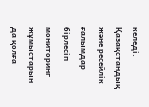келеді. Қазақстандық және ресейлік ғалымдар бірлесіп мониторинг жұмыстарын да қолға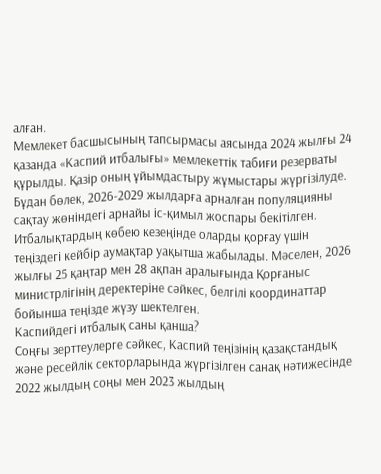алған.
Мемлекет басшысының тапсырмасы аясында 2024 жылғы 24 қазанда «Каспий итбалығы» мемлекеттік табиғи резерваты құрылды. Қазір оның ұйымдастыру жұмыстары жүргізілуде. Бұдан бөлек, 2026-2029 жылдарға арналған популяцияны сақтау жөніндегі арнайы іс-қимыл жоспары бекітілген.
Итбалықтардың көбею кезеңінде оларды қорғау үшін теңіздегі кейбір аумақтар уақытша жабылады. Мәселен, 2026 жылғы 25 қаңтар мен 28 ақпан аралығында Қорғаныс министрлігінің деректеріне сәйкес, белгілі координаттар бойынша теңізде жүзу шектелген.
Каспийдегі итбалық саны қанша?
Соңғы зерттеулерге сәйкес, Каспий теңізінің қазақстандық және ресейлік секторларында жүргізілген санақ нәтижесінде 2022 жылдың соңы мен 2023 жылдың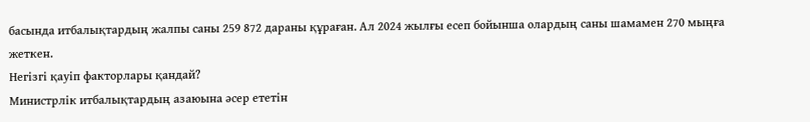басында итбалықтардың жалпы саны 259 872 дараны құраған. Ал 2024 жылғы есеп бойынша олардың саны шамамен 270 мыңға жеткен.
Негізгі қауіп факторлары қандай?
Министрлік итбалықтардың азаюына әсер ететін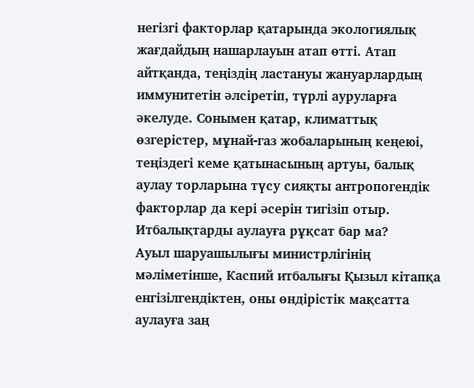негізгі факторлар қатарында экологиялық жағдайдың нашарлауын атап өтті. Атап айтқанда, теңіздің ластануы жануарлардың иммунитетін әлсіретіп, түрлі ауруларға әкелуде. Сонымен қатар, климаттық өзгерістер, мұнай-газ жобаларының кеңеюі, теңіздегі кеме қатынасының артуы, балық аулау торларына түсу сияқты антропогендік факторлар да кері әсерін тигізіп отыр.
Итбалықтарды аулауға рұқсат бар ма?
Ауыл шаруашылығы министрлігінің мәліметінше, Каспий итбалығы Қызыл кітапқа енгізілгендіктен, оны өндірістік мақсатта аулауға заң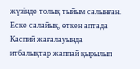жүзінде толық тыйым салынған.
Еске салайық, өткен аптада Каспий жағалауында итбалықтар жаппай қырылып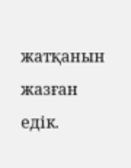жатқанын жазған едік.